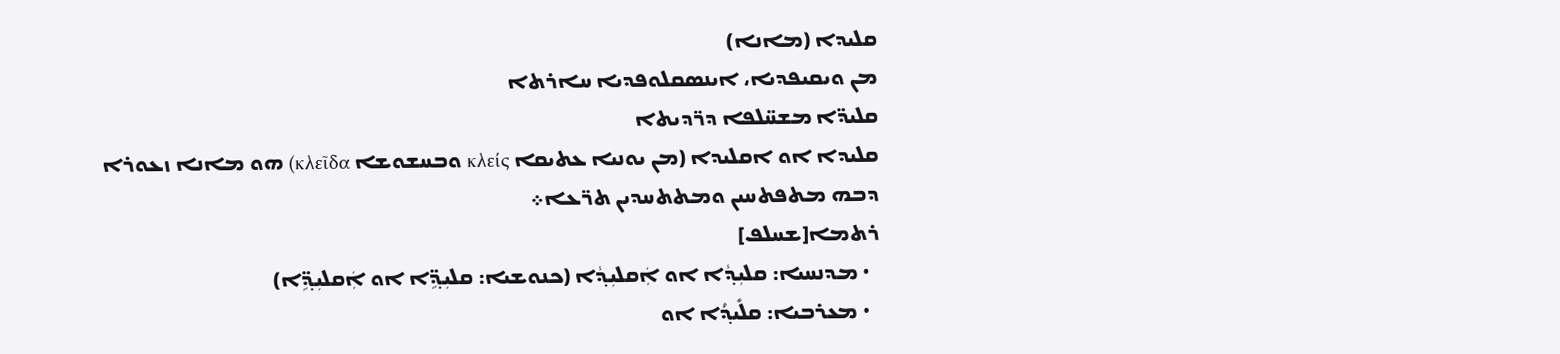ܩܠܝܕܐ (ܡܐܢܐ)
ܡܢ ܘܝܩܝܦܕܝܐ، ܐܝܢܣܩܠܘܦܕܝܐ ܚܐܪܬܐ
ܩܠܝܕ̈ܐ ܡܫܚ̈ܠܦܐ ܕܪ̈ܕܝܬܐ
ܩܠܝܕܐ ܐܘ ܐܩܠܝܕܐ (ܡܢ ܝܘܢܝܐ ܥܬܝܩܐ κλείς ܘܒܚܫܘܫܐ κλεῖδα) ܗܘ ܡܐܢܐ ܙܥܘܪܐ ܕܒܗ ܡܬܦܬܚܝܢ ܘܡܬܬܚܕܝܢ ܬܪ̈ܥܐ܀
ܪܬܡܐ[ܫܚܠܦ]
  • ܡܕܢܚܝܐ: ܩܠܝܼܕ݂ܵܐ ܐܘ ܐܲܩܠܝܼܕ݂ܵܐ (ܟܢܘܫܝܐ: ܩܠܝܼܕ݂ܹ̈ܐ ܐܘ ܐܲܩܠܝܼܕ݂ܹ̈ܐ)
  • ܡܥܪܒܝܐ: ܩܠܺܝܕ݂ܳܐ ܐܘ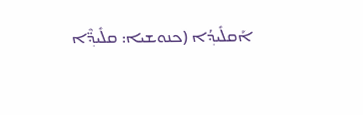ܐܰܩܠܺܝܕ݂ܳܐ (ܟܢܘܫܝܐ: ܩܠܺܝܕ݂̈ܶܐ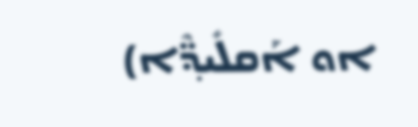ܐܘ ܐܰܩܠܺܝܕ݂̈ܶܐ)